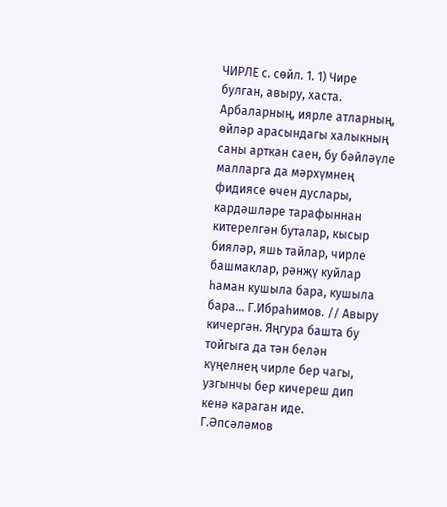ЧИРЛЕ с. сөйл. 1. 1) Чире булган, авыру, хаста. Арбаларның, иярле атларның, өйләр арасындагы халыкның саны арткан саен, бу бәйләүле малларга да мәрхүмнең фидиясе өчен дуслары, кардәшләре тарафыннан китерелгән буталар, кысыр бияләр, яшь тайлар, чирле башмаклар, рәнҗү куйлар һаман кушыла бара, кушыла бара... Г.Ибраһимов. // Авыру кичергән. Яңгура башта бу тойгыга да тән белән күңелнең чирле бер чагы, узгынчы бер кичереш дип кенә караган иде. Г.Әпсәләмов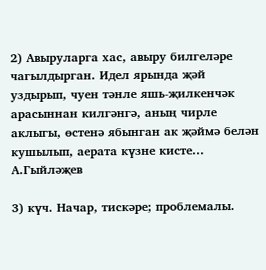2) Авыруларга хас, авыру билгеләре чагылдырган. Идел ярында җәй уздырып, чуен тәнле яшь-җилкенчәк арасыннан килгәнгә, аның чирле аклыгы, өстенә ябынган ак җәймә белән кушылып, аерата күзне кисте... А.Гыйләҗев

3) күч. Начар, тискәре; проблемалы.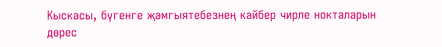Кыскасы, бүгенге җәмгыятебезнең кайбер чирле нокталарын дөрес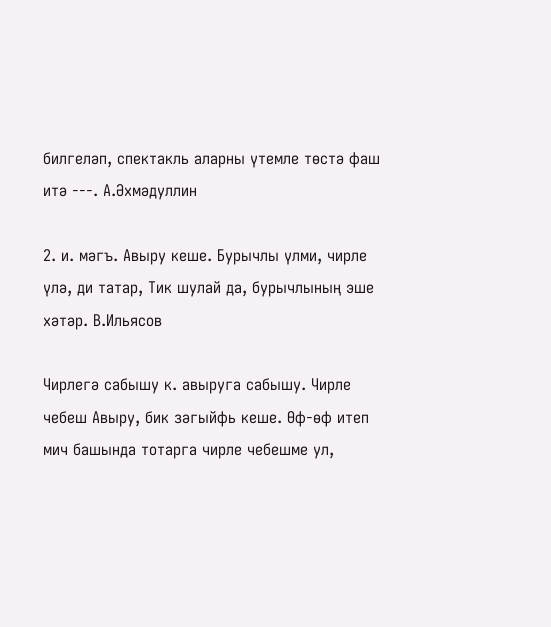билгеләп, спектакль аларны үтемле төстә фаш итә ---. А.Әхмәдуллин

2. и. мәгъ. Авыру кеше. Бурычлы үлми, чирле үлә, ди татар, Тик шулай да, бурычлының эше хәтәр. В.Ильясов

Чирлегә сабышу к. авыруга сабышу. Чирле чебеш Авыру, бик зәгыйфь кеше. Өф-өф итеп мич башында тотарга чирле чебешме ул,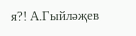я?! А.Гыйләҗев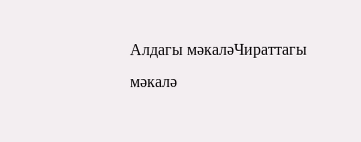Алдагы мәкаләЧираттагы мәкалә